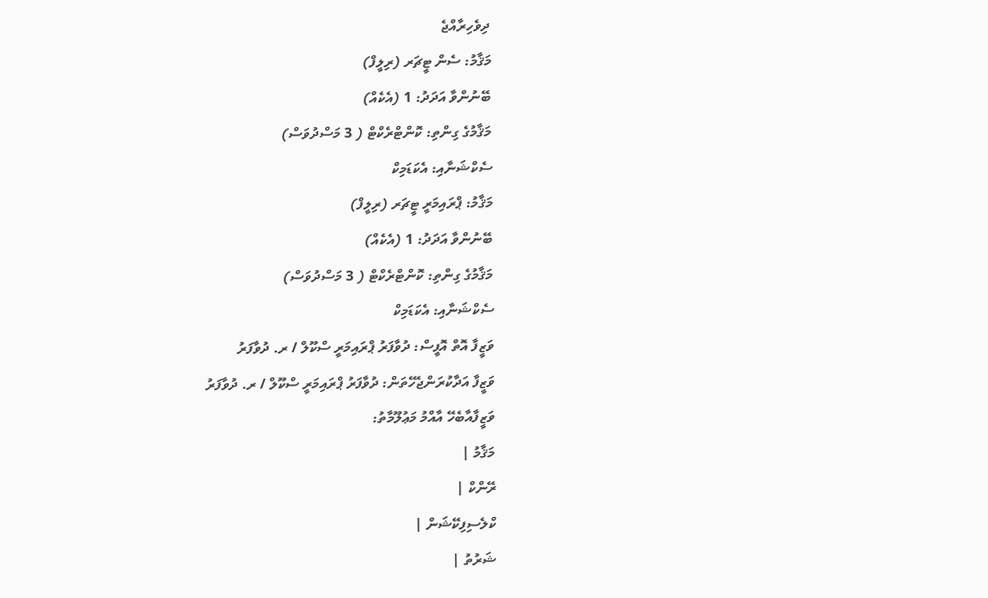ދިވެހިރާއްޖެ
މަޤާމު: ސެން ޓީޗަރ (ރިލީފް)
ބޭނުންވާ އަދަދު: 1 (އެކެއް)
މަޤާމުގެ ގިންތި: ކޮންޓްރެކްޓް ( 3 މަސްދުވަސް)
ސެކްޝަނާއި: އެކަޑަމިކް
މަޤާމު: ޕްރައިމަރީ ޓީޗަރ (ރިލީފް)
ބޭނުންވާ އަދަދު: 1 (އެކެއް)
މަޤާމުގެ ގިންތި: ކޮންޓްރެކްޓް ( 3 މަސްދުވަސް)
ސެކްޝަނާއި: އެކަޑަމިކް
ވަޒީފާ އޮތް އޮފީސް: ދުވާފަރު ޕްރައިމަރީ ސްކޫލް / ރ. ދުވާފަރު
ވަޒީފާ އަދާކުރަންޖެހޭތަން: ދުވާފަރު ޕްރައިމަރީ ސްކޫލް / ރ. ދުވާފަރު
ވަޒީފާއާބެހޭ އާއްމު މަޢުލޫމާތު:
މަޤާމު |
ރޭންކް |
ކްލެސިފިކޭޝަން |
ޝަރުތު |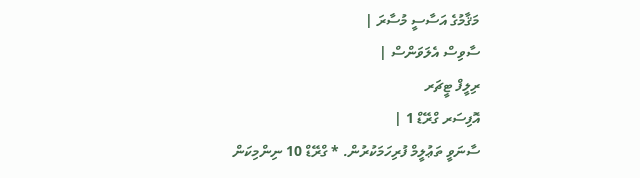މަޤާމުގެ އަސާސީ މުސާރަ |
ސާވިސް އެލަވަންސް |
ރިލީފް ޓީޗަރ
އޮފިސަރ ގްރޭޑް 1 |
ސާނަވީ ތަޢުލީމް ފުރިހަމަކުރުން. * ގްރޭޑް 10 ނިންމިކަން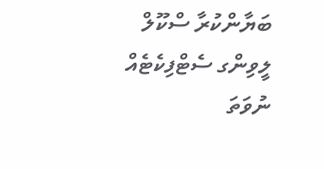ބަޔާންކުރާ ސްކޫލް ލީވިންގ ސެޓްފިކެޓެއް ނުވަތަ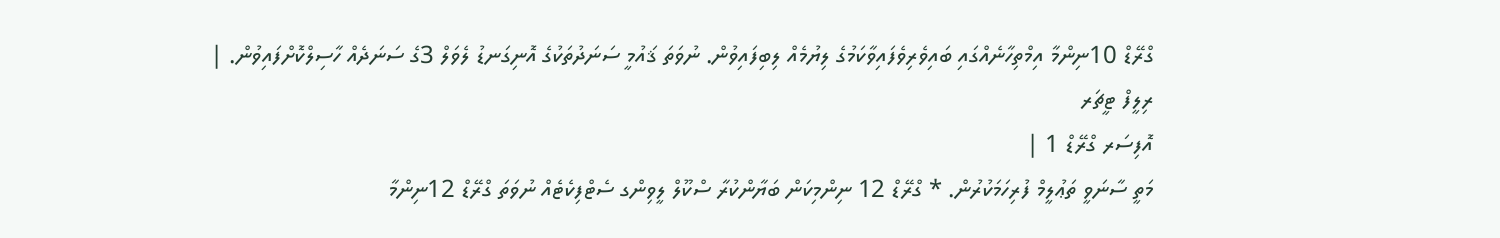ގްރޭޑް 10ނިންމާ އިމްތިހާނެއްގައި ބައިވެރިވެފައިވާކަމުގެ ލިޔުމެއް ލިބިފައިވުން. ނުވަތަ ޤައުމީ ސަނަދުތަކުގެ އޮނިގަނޑު ލެވަލް 3ގެ ސަނަދެއް ހާސިލްކޮށްފައިވުން. |
ރިލީފް ޓީޗަރ
އޮފިސަރ ގްރޭޑް 1 |
މަތީ ސާނަވީ ތަޢުލީމް ފުރިހަމަކުރުން. * ގްރޭޑް 12 ނިންމިކަން ބަޔާންކުރާ ސްކޫލް ލީވިންގ ސެޓްފިކެޓެއް ނުވަތަ ގްރޭޑް 12ނިންމާ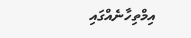އިމްތިހާނެއްގައި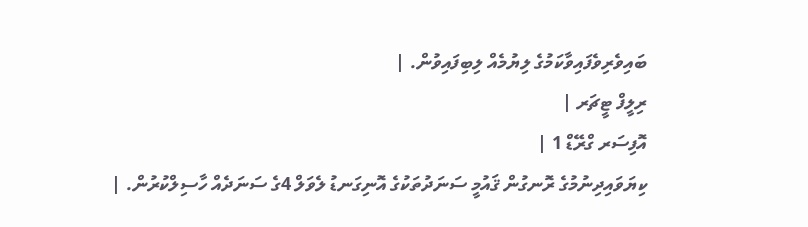ބައިވެރިވެފައިވާކަމުގެ ލިޔުމެއް ލިބިފައިވުން. |
ރިލީފް ޓީޗަރ |
އޮފިސަރ ގްރޭޑް 1 |
ކިޔަވައިދިނުމުގެ ރޮނގުން ޤައުމީ ސަނަދުތަކުގެ އޮނިގަނޑު ލެވަލް 4ގެ ސަނަދެއް ހާސިލްކުރުން. |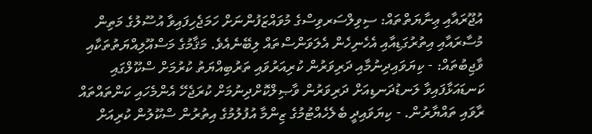އުޖޫރައާއި ޢިނާޔަތްތައް: ސިވިލްސަރވިސްގެ މުވައްޒަފުންނަށް ހަމަޖެހިފައިވާ އުސޫލުގެ މަތިން މުސާރައާއި އިތުރުގަޑިއާއި އެހެނިހެން އެލަވަންސްތައް ލިބޭނެއެވެ. މަޤާމުގެ މަސްއޫލިއްޔަތުތަކާއި ވާޖިބުތައް: - ކިޔަވައިދިނުމާއި ދަރިވަރުން ކުރިއަރުވައި ތަރުބިއްޔަތު ކުރުމަށް ސްކޫލްގައި ކަނޑައަޅާފައިވާ ލަނޑުދަނޑިއަށް ދަރިވަރުން ވާޞިލްކޮށްދިނުމަށް ކުރަޖެހޭ އެންމެހައި ކަންތައްތައް ރާވައި ތައްޔާރުން. - ކިޔަވައިދީ ބެލެހެއްޓުމުގެ ޒިންމާ އުފުލުމުގެ އިތުރުން ސްކޫލުން ކުރިއަށް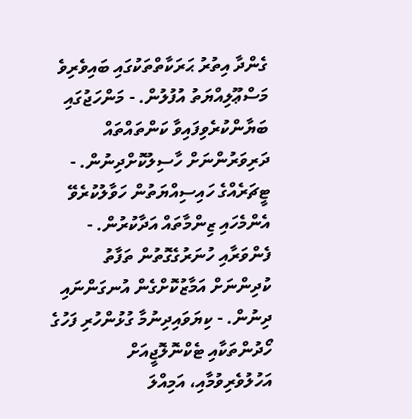ގެންދާ އިތުރު ޙަރަކާތްތަކުގައި ބައިވެރިވެ މަސްޢޫލިއްޔަތު އުފުލުން. - މަންހަޖުގައި ބަޔާންކުރެވިފައިވާ ކަންތައްތައް ދަރިވަރުންނަށް ހާސިލުކޮށްދިނުން. - ޓީޗަރެއްގެ ހައިސިއްޔަތުން ހަވާލުކުރެވޭ އެންމެހައި ޒިންމާތައް އަދާކުރުން. - ފެންވަރާއި ހުނަރުގެގޮތުން ތަފާތު ކުދިންނަށް އަމާޒުކޮށްގެން އުނގަންނައި ދިނުން. - ކިޔަވައިދިނުމާ ގުޅުންހުރި ފަހުގެ ހޯދުންތަކާއި ޓެކްނޮލޮޖީއަށް އަހުލުވެރިވުމާއި، އަމިއްލަ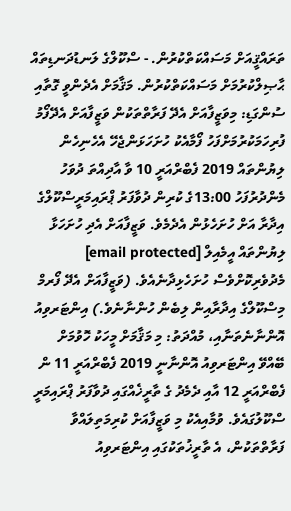ތަރައްޤީއަށް މަސައްކަތްކުރުން. - ސްކޫލްގެ ލަނޑުދަނޑިތައް ޙާޞިލްކުރުމަށް މަސައްކަތްކުރުން. މަޤާމަށް އެދެންވީ ގޮތާއި ސުންގަޑި: މިވަޒީފާއަށް އެދޭ ފަރާތްތަކުން ވަޒީފާއަށް އެދޭފޯމު ފުރިހަމަކުރުމަށްފަހު ފޯމާއެކު ހުށަހަޅަންޖެހޭ އެހެނިހެން ލިޔުންތައް 2019 ފެބްރްއަރީ 10 ވާ އާދިއްތަ ދުވަހު މެންދުރުފަހު 13:00ގެ ކުރިން ދުވާފަރު ޕްރައިމަރީސްކޫލްގެ އިދާރާ އަށް ހުށަހެޅުން އެދެމެވެ. ވަޒީފާއަށް އެދި ހުށަހަޅާ ލިޔުންތައް އީމެއިލް [email protected] މެދުވެރިކޮށްވެސް ހުށަހެޅިދާނެއެވެ. (ވަޒީފާއަށް އެދޭ ފޯރމް މިސްކޫލްގެ އިދާރާއިން ލިބެން ހުންނާނެވެ.) އިންޓަރވިއު އޮންނާނެތަނާއި، މުއްދަތު: މި މަޤާމަށް މީހަކު ހޮވުމަށް ބޭއްވޭ އިންޓަރވިއު އޮންނާނީ 2019 ފެބްރްއަރީ 11 ން ފެބްރްއަރީ 12 އާއި ދެމެދު ގެ ތާރީޚެއްގައި ދުވާފަރު ޕްރައިމަރީ ސްކޫލުގައެވެ. ވުމާއިއެކު މި ވަޒީފާއަށް ކުރިމަތިލައްވާ ފަރާތްތަކުން، އެ ތާރީޚުތަކުގައި އިންޓަރވިއު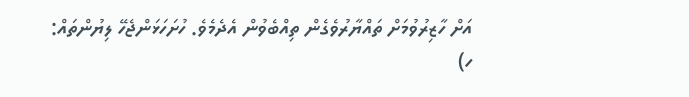އަށް ހާޒިރުވުމަށް ތައްޔާރުވެގެން ތިއްބެވުން އެދެމެވެ. ހުށަހަޅަންޖެހޭ ލިޔުންތައް:
ހ)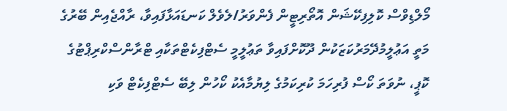މޯލްޑިވްސް ކޮލިފިކޭޝަން އޮތޯރިޓީން ފެންވަރު/ލެވެލް ކަނޑައަޅާފައިވާ، ރާއްޖެއިން ބޭރުގެ މަތީ އަޢުލީމުދޭމަރުކަޒަކުން ދޫކޮށްފައިވާ ތަޢުލީމީ ސެޓްފިކެޓްތަކާއި ޓްރާންސްކްރިޕްޓުގެ ކޮޕީ، ނުވަތަ ކޯސް ފުރިހަމަ ކުރިކަމުގެ ލިޔުމާއެކު ކޯހުން ލިބޭ ސެޓްފިކެޓް ވަކި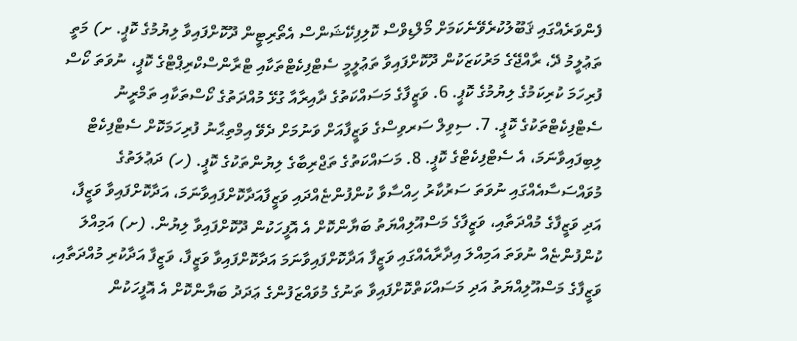ފެންވަރެއްގައި ޤަބޫލުކުރެވޭނެކަމަށް މޯލްޑިވްސް ކޮލިފިކޭޝަންސް އެތޯރިޓީން ދޫކޮށްފައިވާ ލިޔުމުގެ ކޮޕީ. ށ) މަތީ ތަޢުލީމު ދޭ، ރާއްޖޭގެ މަރުކަޒަކުން ދޫކޮށްފައިވާ ތަޢުލީމީ ސެޓްފިކެޓްތަކާއި ޓްރާންސްކްރިޕްޓްގެ ކޮޕީ، ނުވަތަ ކޯސް ފުރިހަމަ ކުރިކަމުގެ ލިޔުމުގެ ކޮޕީ. 6. ވަޒީފާގެ މަސައްކަތުގެ ދާއިރާއާ ގުޅޭ މުއްދަތުގެ ކޯސްތަކާއި ތަމްރީނު ސެޓްފިކެޓްތަކުގެ ކޮޕީ. 7. ސިވިލް ސަރވިސްގެ ވަޒީފާއަށް ވަނުމަށް ދެވޭ އިމްތިޙާނު ފުރިހަމަކޮށް ސެޓްފިކެޓް ލިބިފައިވާނަމަ، އެ ސެޓްފިކެޓްގެ ކޮޕީ. 8. މަސައްކަތުގެ ތަޖްރިބާގެ ލިޔުންތަކުގެ ކޮޕީ. (ހ) ދަޢުލަތުގެ މުވައްސަސާއެއްގައި ނުވަތަ ސަރުކާރު ހިއްސާވާ ކުންފުންޏެއްދައި ވަޒީފާއަދާކޮށްފައިވާނަމަ، އަދާކޮށްފައިވާ ވަޒީފާ، އަދި ވަޒީފާގެ މުއްދަތާއި، ވަޒީފާގެ މަސްއޫލިއްޔަތު ބަޔާންކޮށް އެ އޮފީހަކުން ދޫކޮށްފައިވާ ލިޔުން. (ށ) އަމިއްލަ ކުންފުންޏެއް ނުވަތަ އަމިއްލަ އިދާރާއެއްގައި ވަޒީފާ އަދާކޮށްފައިވާނަމަ އަދާކޮށްފައިވާ ވަޒީފާ، ވަޒީފާ އަދާކުރި މުއްދަތާއި، ވަޒީފާގެ މަސްއޫލިއްޔަތު އަދި މަސައްކަތްކޮށްފައިވާ ތަނުގެ މުވައްޒަފުންގެ ޢަދަދު ބަޔާންކޮށް އެ އޮފީހަކުން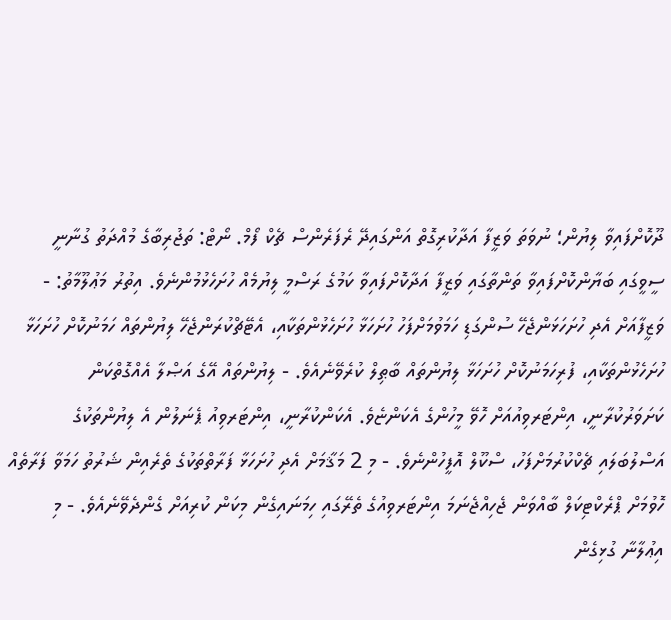ދޫކޮށްފައިވާ ލިޔުން؛ ނުވަތަ ވަޒީފާ އަދާކުރިގޮތް އަންގައިދޭ ރެފަރެންސް ޗެކް ފޯމް. ނޯޓް: ތަޖުރިބާގެ މުއްދަތު ގުނާނީ ސީވީގައި ބަޔާންކޮށްފައިވާ ތަންތާގައި ވަޒީފާ އަދާކޮށްފައިވާ ކަމުގެ ރަސްމީ ލިޔުމެއް ހުށަހެޅުމުންނެވެ. އިތުރު މަޢުލޫމާތު: - ވަޒީފާއަށް އެދި ހުށަހަޅަންޖެހޭ ސުންގަޑި ހަމަވުމަށްފަހު ހުށަހަޅާ ހުށަހެޅުންތަކާއި، އެޓޭޗްކުރަންޖެހޭ ލިޔުންތައް ހަމަނުކޮށް ހުށަހަޅާ ހުށަހެޅުންތަކާއި، ފުރިހަމަނުކޮށް ހުށަހަޅާ ލިޔުންތައް ބާޠިލް ކުރެވޭނެއެވެ. - ލިޔުންތައް އޭގެ އަޞްލާ އެއްގޮތްކަން ކަށަވަރުކުރާނީ، އިންޓަރވިއުއަށް ހޮވޭ މީހުންގެ އެކަންޏެވެ. އެކަންކުރާނީ، އިންޓަރވިއު ޕެނަލުން އެ ލިޔުންތަކުގެ އަސްލުބަލައި ޗެކްކުރުމަށްފަހު، ސްކޫލް އޮފީހުންނެވެ. - މި 2 މަޤާމަށް އެދި ހުށަހަޅާ ފަރާތްތަކުގެ ތެރެއިން ޝަރުތު ހަމަވާ ފަރާތެއް ހޮވުމަށް ޕްރެކްޓިކަލް ބާއްވަން ޖެހިއްޖެނަމަ އިންޓަރވިއުގެ ތެރޭގައި ހިމަނައިގެން މިކަން ކުރިއަށް ގެންދެވޭނެއެވެ. - މި އިޢުލާނާ ގުޅިގެން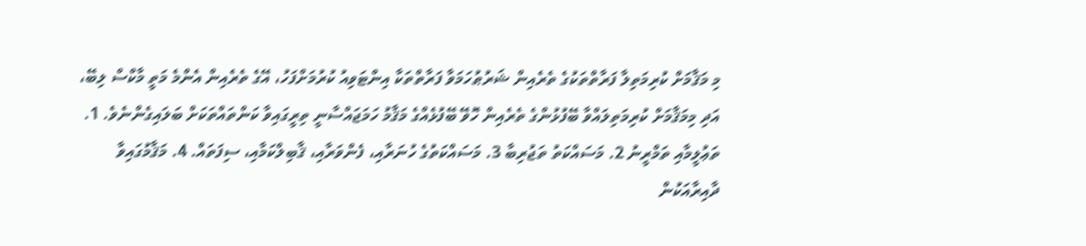މި މަޤާމަށް ކުރިމަތިލާ ފަރާތްތަކުގެ ތެރެއިން ޝަރުޠުހަމަވާ ފަރާތްތަކާ އިންޓަވިއު ކުރުމަށްފަހު، އޭގެ ތެރެއިން އެންމެ މަތީ މާކްސް ލިބޭ، އަދި މިމަޤާމަށް ކުރިމަތިލައްވާ ބޭފުޅުންގެ ތެރެއިން ހޮވޭ ބޭފުޅެއްގެ މަޤާމު ހަމަޖައްސާނީ ތިރީގައިވާ ކަންތައްތަކަށް ބަލައިގެންނެވެ. 1. ތަޢުލީމާއި ތަމްރީނު 2. މަސައްކަތު ތަޖުރިބާ 3. މަސައްކަތުގެ ހުނަރާއި، ފެންވަރާއި، ޤާބިލްކަމާއި، ސިފަތައް. 4. މަޤާމުގައިވާ ދާއިރާއަކުން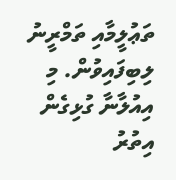ތަޢުލީމާއި ތަމްރީނު ލިބިފައިވުން. މި އިއުލާނާ ގުޅިގެން އިތުރު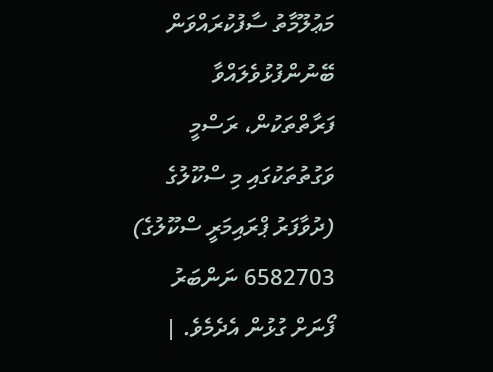މަޢުލޫމާތު ސާފުކުރައްވަން ބޭނުންފުޅުވެލައްވާ ފަރާތްތަކުން، ރަސްމީ ވަގުތުތަކުގައި މި ސްކޫލުގެ (ދުވާފަރު ޕްރައިމަރީ ސްކޫލުގެ) 6582703 ނަންބަރު ފޯނަށް ގުޅުން އެދެމެވެ. |